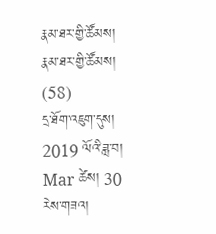རྣམ་ཐར་གྱི་ཚོམས།
རྣམ་ཐར་གྱི་ཚོམས། (58)
དྲ་ཐོག་འཇུག་དུས། 2019 ལོའི་ཟླ་བ། Mar ཚེས། 30 རེས་གཟའ།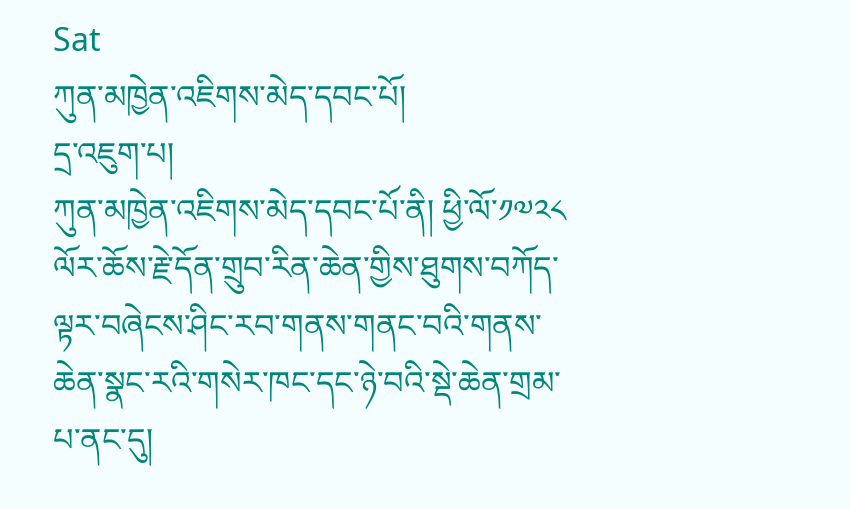Sat
ཀུན་མཁྱེན་འཇིགས་མེད་དབང་པོ།
དྲ་འཇུག་པ།
ཀུན་མཁྱེན་འཇིགས་མེད་དབང་པོ་ནི། ཕྱི་ལོ་༡༧༢༨ ལོར་ཆོས་རྗེ་དོན་གྲུབ་རིན་ཆེན་གྱིས་ཐུགས་བཀོད་ལྟར་བཞེངས་ཤིང་རབ་གནས་གནང་བའི་གནས་ཆེན་སྣང་རའི་གསེར་ཁང་དང་ཉེ་བའི་སྡེ་ཆེན་གྲམ་པ་ནང་དུ།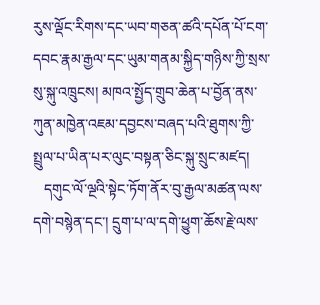རུས་ལྡོང་རིགས་དང་ཡབ་གཅན་ཚའི་དཔོན་པོ་ངག་དབང་རྣམ་རྒྱལ་དང་ཡུམ་གནམ་སྐྱིད་གཉིས་ཀྱི་སྲས་སུ་སྐུ་འཁྲུངས། མཁའ་སྤྱོད་གྲུབ་ཆེན་པ་བྱོན་ནས་ཀུན་མཁྱེན་འཇམ་དབྱངས་བཞད་པའི་ཐུགས་ཀྱི་སྤྲུལ་པ་ཡིན་པར་ལུང་བསྟན་ཅིང་སྐུ་སྲུང་མཛད།
   དགུང་ལོ་ལྔའི་སྟེང་ཏོག་ནོར་བུ་རྒྱལ་མཚན་ལས་དགེ་བསྙེན་དང་། དྲུག་པ་ལ་དགེ་ཕྱུག་ཆོས་རྗེ་ལས་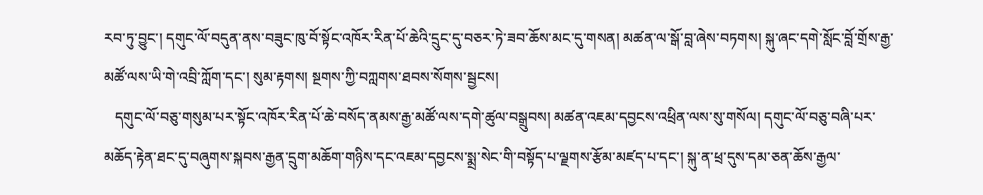རབ་ཏུ་བྱུང་། དགུང་ལོ་བདུན་ནས་བཟུང་ཁུ་བོ་སྟོང་འཁོར་རིན་པོ་ཆེའི་དྲུང་དུ་བཅར་ཏེ་ཟབ་ཆོས་མང་དུ་གསན། མཚན་ལ་སྒོ་བླ་ཞེས་བཏགས། སྐུ་ཞང་དགེ་སློང་བློ་གྲོས་རྒྱ་མཚོ་ལས་ཡི་གེ་འབྲི་ཀློག་དང་། སུམ་རྟགས། སྔགས་ཀྱི་བཀླགས་ཐབས་སོགས་སྦྱངས།
   དགུང་ལོ་བཅུ་གསུམ་པར་སྟོང་འཁོར་རིན་པོ་ཆེ་བསོད་ནམས་རྒྱ་མཚོ་ལས་དགེ་ཚུལ་བསྒྲུབས། མཚན་འཇམ་དབྱངས་འཕྲིན་ལས་སུ་གསོལ། དགུང་ལོ་བཅུ་བཞི་པར་མཆོད་རྟེན་ཐང་དུ་བཞུགས་སྐབས་རྒྱན་དྲུག་མཆོག་གཉིས་དང་འཇམ་དབྱངས་སྨྲ་སེང་གི་བསྟོད་པ་ལྗགས་རྩོམ་མཛད་པ་དང་། སྐུ་ན་ཕྲ་དུས་དམ་ཅན་ཆོས་རྒྱལ་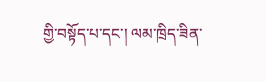གྱི་བསྟོད་པ་དང་། ལམ་ཁྲིད་ཟིན་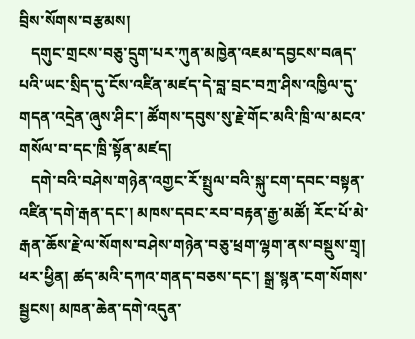བྲིས་སོགས་བརྩམས།
   དགུང་གྲངས་བཅུ་དྲུག་པར་ཀུན་མཁྱེན་འཇམ་དབྱངས་བཞད་པའི་ཡང་སྲིད་དུ་ངོས་འཛིན་མཛད་དེ་བླ་བྲང་བཀྲ་ཤིས་འཁྱིལ་དུ་གདན་འདྲེན་ཞུས་ཤིང་། ཚོགས་དབུས་སུ་རྗེ་གོང་མའི་ཁྲི་ལ་མངའ་གསོལ་བ་དང་ཁྲི་སྟོན་མཛད།
   དགེ་བའི་བཤེས་གཉེན་འགྱང་རོ་སྤྲུལ་བའི་སྐུ་ངག་དབང་བསྟན་འཛིན་དགེ་རྒན་དང་། མཁས་དབང་རབ་བརྟན་རྒྱ་མཚོ། རོང་པོ་མེ་རྒན་ཆོས་རྗེ་ལ་སོགས་བཤེས་གཉེན་བཅུ་ཕྲག་ལྷག་ནས་བསྡུས་གྲྭ། ཕར་ཕྱིན། ཚད་མའི་དཀའ་གནད་བཅས་དང་། སྒྲ་སྙན་ངག་སོགས་སྦྱངས། མཁན་ཆེན་དགེ་འདུན་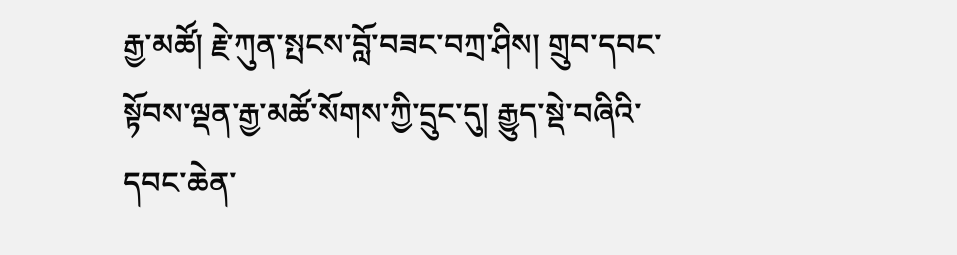རྒྱ་མཚོ། རྗེ་ཀུན་སྤངས་བློ་བཟང་བཀྲ་ཤིས། གྲུབ་དབང་སྟོབས་ལྡན་རྒྱ་མཚོ་སོགས་ཀྱི་དྲུང་དུ། རྒྱུད་སྡེ་བཞིའི་དབང་ཆེན་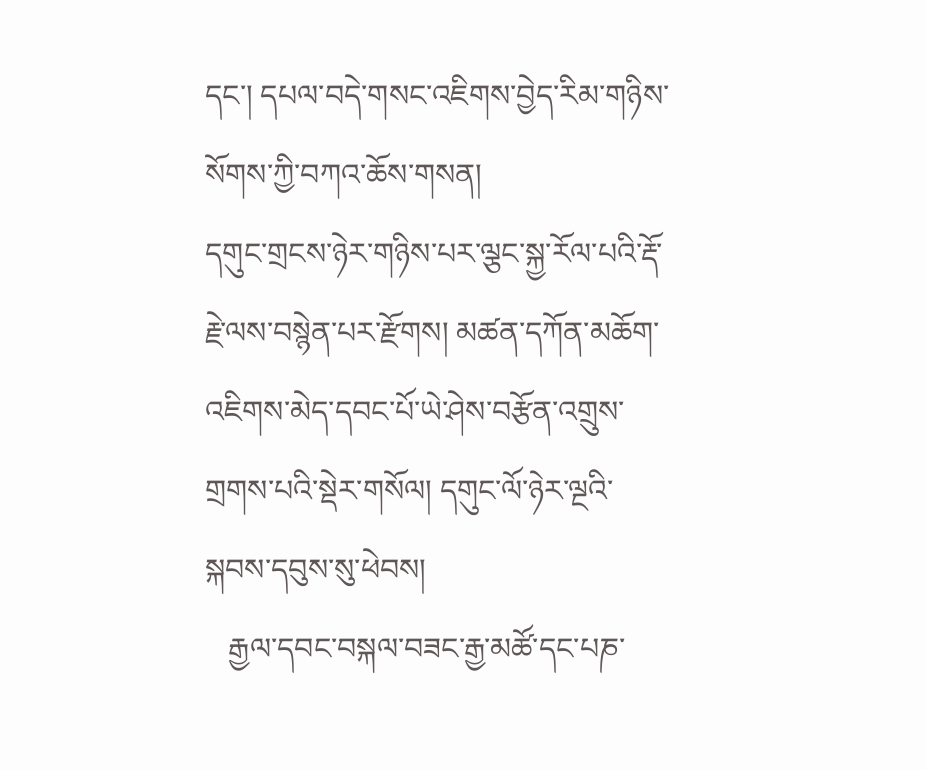དང་། དཔལ་བདེ་གསང་འཇིགས་བྱེད་རིམ་གཉིས་སོགས་ཀྱི་བཀའ་ཆོས་གསན།
དགུང་གྲངས་ཉེར་གཉིས་པར་ལྕང་སྐྱ་རོལ་པའི་རྡོ་རྗེ་ལས་བསྙེན་པར་རྫོགས། མཚན་དཀོན་མཆོག་འཇིགས་མེད་དབང་པོ་ཡེ་ཤེས་བརྩོན་འགྲུས་གྲགས་པའི་སྡེར་གསོལ། དགུང་ལོ་ཉེར་ལྔའི་སྐབས་དབུས་སུ་ཕེབས།
   རྒྱལ་དབང་བསྐལ་བཟང་རྒྱ་མཚོ་དང་པཎ་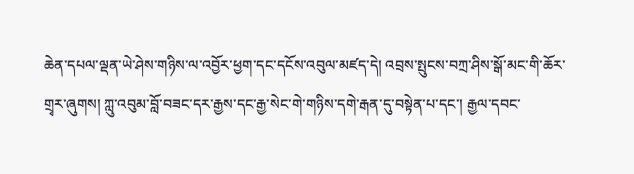ཆེན་དཔལ་ལྡན་ཡེ་ཤེས་གཉིས་ལ་འབྱོར་ཕྱག་དང་དངོས་འབུལ་མཛད་དེ། འབྲས་སྤུངས་བཀྲ་ཤིས་སྒོ་མང་གི་ཆོར་གྲྭར་ཞུགས། ཀླུ་འབུམ་བློ་བཟང་དར་རྒྱས་དང་རྒྱ་སེང་གེ་གཉིས་དགེ་རྒན་དུ་བསྟེན་པ་དང་། རྒྱལ་དབང་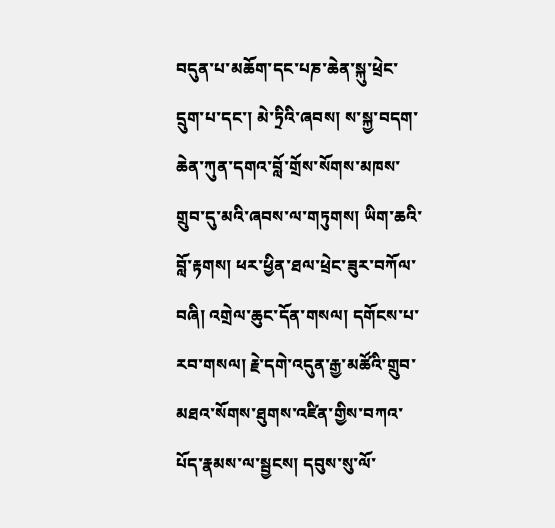བདུན་པ་མཆོག་དང་པཎ་ཆེན་སྐུ་ཕྲེང་དྲུག་པ་དང་། མེ་ཏྲིའི་ཞབས། ས་སྐྱ་བདག་ཆེན་ཀུན་དགའ་བློ་གྲོས་སོགས་མཁས་གྲུབ་དུ་མའི་ཞབས་ལ་གཏུགས། ཡིག་ཆའི་བློ་རྟགས། ཕར་ཕྱིན་ཐལ་ཕྲེང་ཟུར་བཀོལ་བཞི། འགྲེལ་ཆུང་དོན་གསལ། དགོངས་པ་རབ་གསལ། རྗེ་དགེ་འདུན་རྒྱ་མཚོའི་གྲུབ་མཐའ་སོགས་ཐུགས་འཛིན་གྱིས་བཀའ་པོད་རྣམས་ལ་སྦྱངས། དབུས་སུ་ལོ་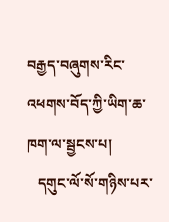བརྒྱད་བཞུགས་རིང་འཕགས་བོད་ཀྱི་ཡིག་ཆ་ཁག་ལ་སྦྱངས་པ།
   དགུང་ལོ་སོ་གཉིས་པར་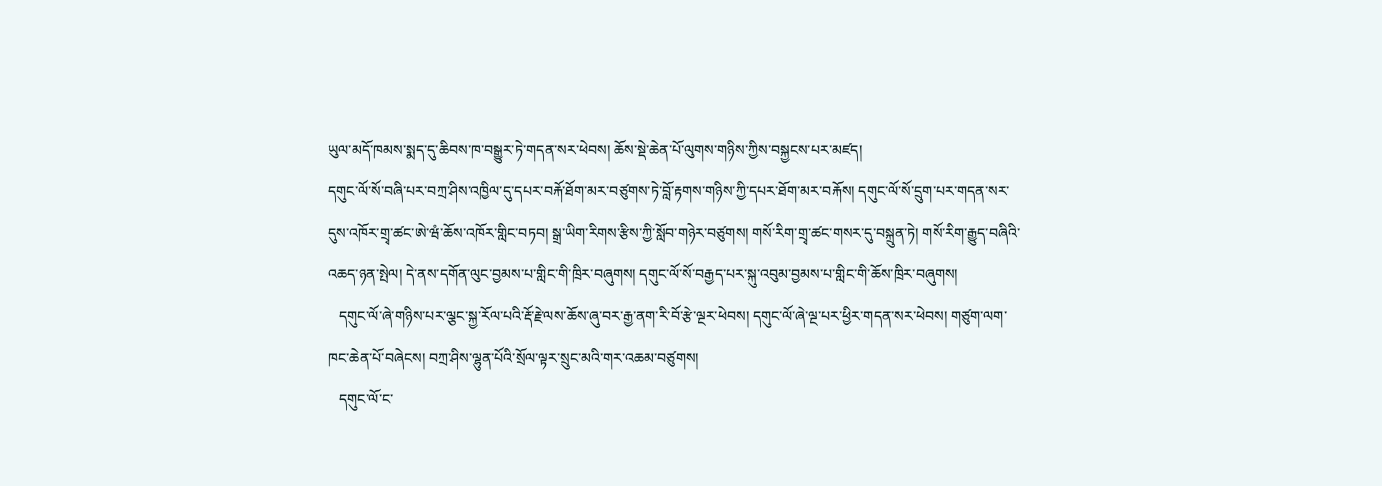ཡུལ་མདོ་ཁམས་སྨད་དུ་ཆིབས་ཁ་བསྒྱུར་ཏེ་གདན་སར་ཕེབས། ཆོས་སྡེ་ཆེན་པོ་ལུགས་གཉིས་ཀྱིས་བསྐྱངས་པར་མཛད།
དགུང་ལོ་སོ་བཞི་པར་བཀྲ་ཤིས་འཁྱིལ་དུ་དཔར་བརྐོ་ཐོག་མར་བཙུགས་ཏེ་བློ་རྟགས་གཉིས་ཀྱི་དཔར་ཐོག་མར་བརྐོས། དགུང་ལོ་སོ་དྲུག་པར་གདན་སར་དུས་འཁོར་གྲྭ་ཚང་ཨེ་ཝཾ་ཆོས་འཁོར་གླིང་བཏབ། སྒྲ་ཡིག་རིགས་རྩིས་ཀྱི་སློབ་གཉེར་བཙུགས། གསོ་རིག་གྲྭ་ཚང་གསར་དུ་བསྐྲུན་ཏེ། གསོ་རིག་རྒྱུད་བཞིའི་འཆད་ཉན་སྤེལ། དེ་ནས་དགོན་ལུང་བྱམས་པ་གླིང་གི་ཁྲིར་བཞུགས། དགུང་ལོ་སོ་བརྒྱད་པར་སྐུ་འབུམ་བྱམས་པ་གླིང་གི་ཆོས་ཁྲིར་བཞུགས།
   དགུང་ལོ་ཞེ་གཉིས་པར་ལྕང་སྐྱ་རོལ་པའི་རྡོ་རྗེ་ལས་ཆོས་ཞུ་བར་རྒྱ་ནག་རི་བོ་རྩེ་ལྔར་ཕེབས། དགུང་ལོ་ཞེ་ལྔ་པར་ཕྱིར་གདན་སར་ཕེབས། གཙུག་ལག་ཁང་ཆེན་པོ་བཞེངས། བཀྲ་ཤིས་ལྷུན་པོའི་སྲོལ་ལྟར་སྲུང་མའི་གར་འཆམ་བཙུགས།
   དགུང་ལོ་ང་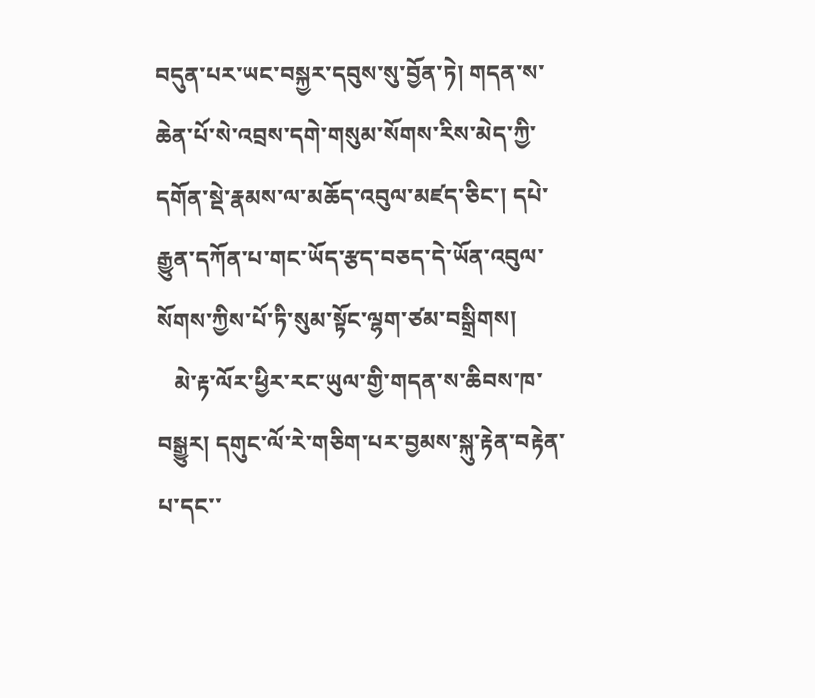བདུན་པར་ཡང་བསྐྱར་དབུས་སུ་བྱོན་ཏེ། གདན་ས་ཆེན་པོ་སེ་འབྲས་དགེ་གསུམ་སོགས་རིས་མེད་ཀྱི་དགོན་སྡེ་རྣམས་ལ་མཆོད་འབུལ་མཛད་ཅིང་། དཔེ་རྒྱུན་དཀོན་པ་གང་ཡོད་རྩད་བཅད་དེ་ཡོན་འབུལ་སོགས་ཀྱིས་པོ་ཏི་སུམ་སྟོང་ལྷག་ཙམ་བསྒྲིགས།
   མེ་རྟ་ལོར་ཕྱིར་རང་ཡུལ་གྱི་གདན་ས་ཆིབས་ཁ་བསྒྱུར། དགུང་ལོ་རེ་གཅིག་པར་བྱམས་སྐུ་རྟེན་བརྟེན་པ་དང་་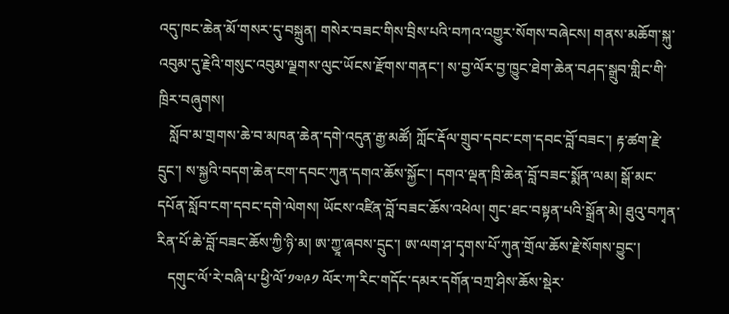འདུ་ཁང་ཆེན་མོ་གསར་དུ་བསྐྲུན། གསེར་བཟང་གིས་བྲིས་པའི་བཀའ་འགྱུར་སོགས་བཞེངས། གནས་མཆོག་སྐུ་འབུམ་དུ་རྗེའི་གསུང་འབུམ་ལྗགས་ལུང་ཡོངས་རྫོགས་གནང་། ས་བྱ་ལོར་བྱ་ཁྱུང་ཐེག་ཆེན་བཤད་སྒྲུབ་གླིང་གི་ཁྲིར་བཞུགས།
   སློབ་མ་གྲགས་ཆེ་བ་མཁན་ཆེན་དགེ་འདུན་རྒྱ་མཚོ། ཀློང་རྡོལ་གྲུབ་དབང་ངག་དབང་བློ་བཟང་། རྟ་ཚག་རྗེ་དྲུང་། ས་སྐྱའི་བདག་ཆེན་ངག་དབང་ཀུན་དགའ་ཆོས་སྐྱོང་། དགའ་ལྡན་ཁྲི་ཆེན་བློ་བཟང་སྨོན་ལམ། སྒོ་མང་དཔོན་སློབ་ངག་དབང་དགེ་ལེགས། ཡོངས་འཛིན་བློ་བཟང་ཆོས་འཕེལ། གུང་ཐང་བསྟན་པའི་སྒྲོན་མེ། ཐུའུ་བཀྭན་རིན་པོ་ཆེ་བློ་བཟང་ཆོས་ཀྱི་ཉི་མ། ཨ་ཀྱཱ་ཞབས་དྲུང་། ཨ་ལག་ཤ་དྭགས་པོ་ཀུན་གྲོལ་ཆོས་རྗེ་སོགས་བྱུང་།
   དགུང་ལོ་རེ་བཞི་པ་ཕྱི་ལོ་༡༧༩༡ ལོར་ཀ་རིང་གདོང་དམར་དགོན་བཀྲ་ཤིས་ཆོས་སྡེར་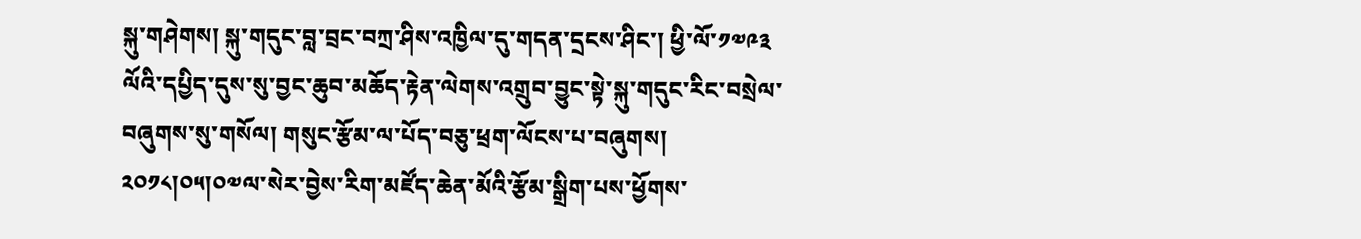སྐུ་གཤེགས། སྐུ་གདུང་བླ་བྲང་བཀྲ་ཤིས་འཁྱིལ་དུ་གདན་དྲངས་ཤིང་། ཕྱི་ལོ་༡༧༩༣ ལོའི་དཔྱིད་དུས་སུ་བྱང་ཆུབ་མཆོད་རྟེན་ལེགས་འགྲུབ་བྱུང་སྟེ་སྐུ་གདུང་རིང་བསྲེལ་བཞུགས་སུ་གསོལ། གསུང་རྩོམ་ལ་པོད་བཅུ་ཕྲག་ལོངས་པ་བཞུགས།
༢༠༡༨།༠༥།༠༧ལ་སེར་བྱེས་རིག་མཛོད་ཆེན་མོའི་རྩོམ་སྒྲིག་པས་ཕྱོགས་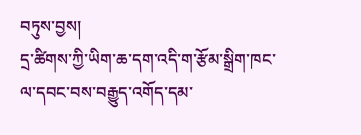བཏུས་བྱས།
དྲ་ཚིགས་ཀྱི་ཡིག་ཆ་དག་འདི་ག་རྩོམ་སྒྲིག་ཁང་ལ་དབང་བས་བརྒྱུད་འགོད་དམ་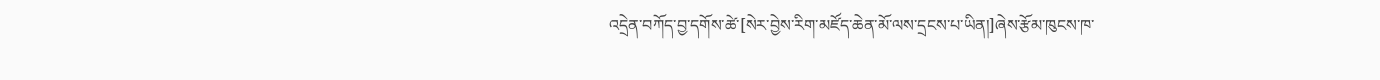འདྲེན་བཀོད་བྱ་དགོས་ཚེ་[སེར་བྱེས་རིག་མཛོད་ཆེན་མོ་ལས་དྲངས་པ་ཡིན།]ཞེས་རྩོམ་ཁུངས་ཁ་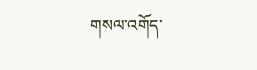གསལ་འགོད་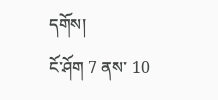དགོས།
ངོ་ཤོག 7 ནས་ 10